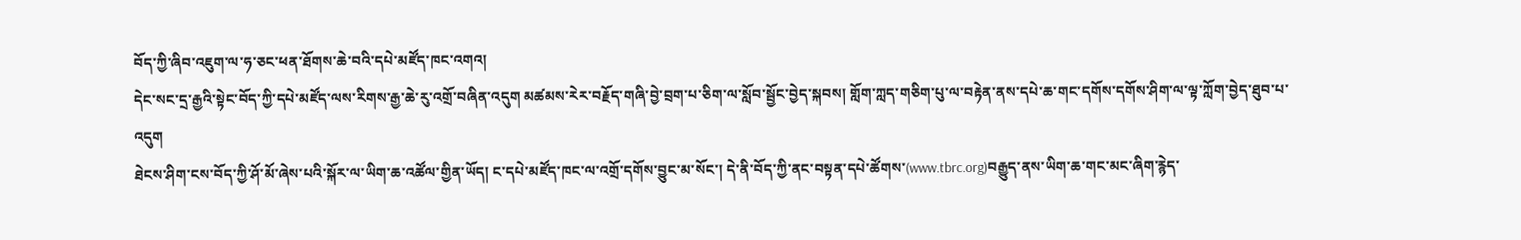བོད་ཀྱི་ཞིབ་འཇུག་ལ་ཧ་ཅང་ཕན་ཐོགས་ཆེ་བའི་དཔེ་མཛོད་ཁང་འགའ།
དེང་སང་དྲ་རྒྱའི་སྟེང་བོད་ཀྱི་དཔེ་མཛོད་ལས་རིགས་རྒྱ་ཆེ་རུ་འགྲོ་བཞིན་འདུག མཚམས་རེར་བརྗོད་གཞི་བྱེ་བྲག་པ་ཅིག་ལ་སློབ་སྦྱོང་བྱེད་སྐབས། གློག་ཀླད་གཅིག་པུ་ལ་བརྟེན་ནས་དཔེ་ཆ་གང་དགོས་དགོས་ཤིག་ལ་ལྟ་ཀློག་བྱེད་ཐུབ་པ་འདུག
ཐེངས་ཤིག་ངས་བོད་ཀྱི་ཤོ་མོ་ཞེས་པའི་སྐོར་ལ་ཡིག་ཆ་འཚོལ་གྱིན་ཡོད། ང་དཔེ་མཛོད་ཁང་ལ་འགྲོ་དགོས་བྱུང་མ་སོང་། དེ་ནི་བོད་ཀྱི་ནང་བསྟན་དཔེ་ཚོགས་(www.tbrc.org)བརྒྱུད་ནས་ཡིག་ཆ་གང་མང་ཞིག་རྙེད་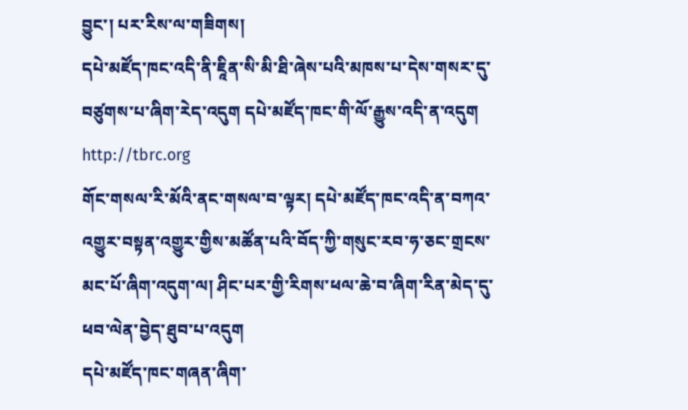བྱུང་། པར་རིས་ལ་གཟིགས།
དཔེ་མཛོད་ཁང་འདི་ནི་ཇཱིན་སི་མི་ཐི་ཞེས་པའི་མཁས་པ་དེས་གསར་དུ་བཙུགས་པ་ཞིག་རེད་འདུག དཔེ་མཛོད་ཁང་གི་ལོ་རྒྱུས་འདི་ན་འདུག http://tbrc.org
གོང་གསལ་རི་མོའི་ནང་གསལ་བ་ལྟར། དཔེ་མཛོད་ཁང་འདི་ན་བཀའ་འགྱུར་བསྟན་འགྱུར་གྱིས་མཚོན་པའི་བོད་ཀྱི་གསུང་རབ་ཧ་ཅང་གྲངས་མང་པོ་ཞིག་འདུག་ལ། ཤིང་པར་གྱི་རིགས་ཕལ་ཆེ་བ་ཞིག་རིན་མེད་དུ་ཕབ་ལེན་བྱེད་ཐུབ་པ་འདུག
དཔེ་མཛོད་ཁང་གཞན་ཞིག་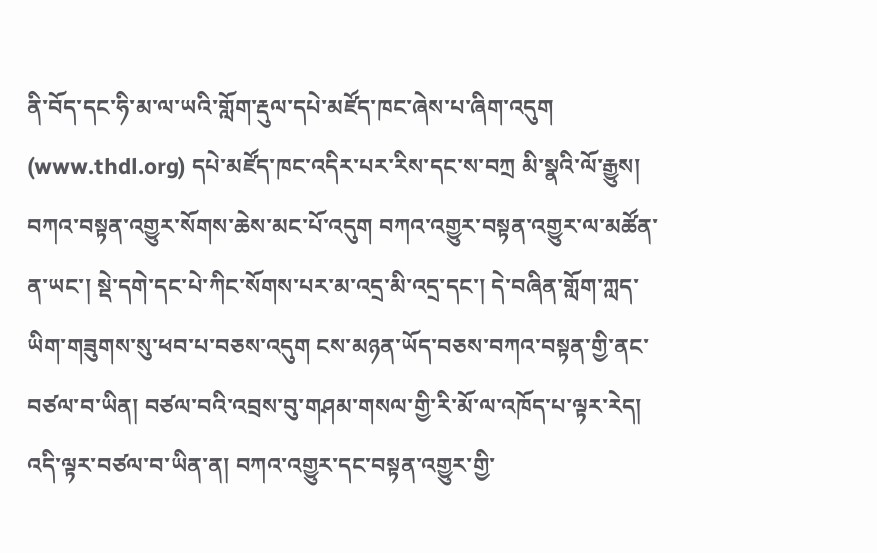ནི་བོད་དང་ཧི་མ་ལ་ཡའི་གློག་རྡུལ་དཔེ་མཛོད་ཁང་ཞེས་པ་ཞིག་འདུག (www.thdl.org) དཔེ་མཛོད་ཁང་འདིར་པར་རིས་དང་ས་བཀྲ མི་སྣའི་ལོ་རྒྱུས། བཀའ་བསྟན་འགྱུར་སོགས་ཆེས་མང་པོ་འདུག བཀའ་འགྱུར་བསྟན་འགྱུར་ལ་མཚོན་ན་ཡང་། སྡེ་དགེ་དང་པེ་ཀིང་སོགས་པར་མ་འདྲ་མི་འདྲ་དང་། དེ་བཞིན་གློག་ཀླད་ཡིག་གཟུགས་སུ་ཕབ་པ་བཅས་འདུག ངས་མཉན་ཡོད་བཅས་བཀའ་བསྟན་གྱི་ནང་བཙལ་བ་ཡིན། བཙལ་བའི་འབྲས་བུ་གཤམ་གསལ་གྱི་རི་མོ་ལ་འཁོད་པ་ལྟར་རེད།
འདི་ལྟར་བཙལ་བ་ཡིན་ན། བཀའ་འགྱུར་དང་བསྟན་འགྱུར་གྱི་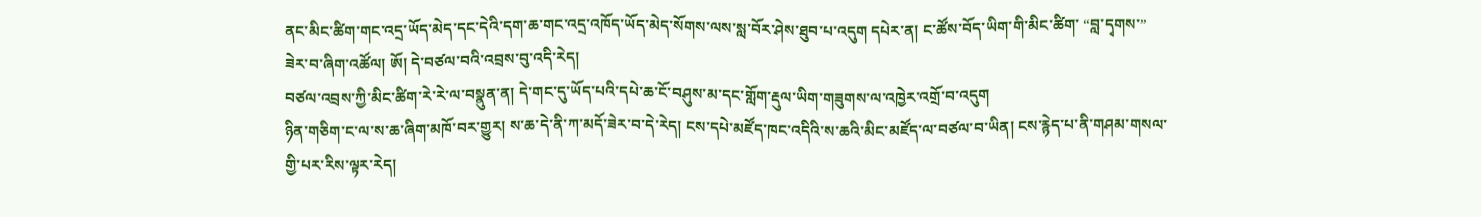ནང་མིང་ཚིག་གང་འདྲ་ཡོད་མེད་དང་དེའི་དག་ཆ་གང་འདྲ་འཁོད་ཡོད་མེད་སོགས་ལས་སླ་བོར་ཤེས་ཐུབ་པ་འདུག དཔེར་ན། ང་ཚོས་བོད་ཡིག་གི་མིང་ཚིག་ “བླ་དྭགས་” ཟེར་བ་ཞིག་འཚོལ། ཨོ། དེ་བཙལ་བའི་འབྲས་བུ་འདི་རེད།
བཙལ་འབྲས་ཀྱི་མིང་ཚིག་རེ་རེ་ལ་བསྣུན་ན། དེ་གང་དུ་ཡོད་པའི་དཔེ་ཆ་ངོ་བཤུས་མ་དང་གློག་རྡུལ་ཡིག་གཟུགས་ལ་འཁྱེར་འགྲོ་བ་འདུག
ཉིན་གཅིག་ང་ལ་ས་ཆ་ཞིག་མཁོ་བར་གྱུར། ས་ཆ་དེ་ནི་ཀ་མདོ་ཟེར་བ་དེ་རེད། ངས་དཔེ་མཛོད་ཁང་འདིའི་ས་ཆའི་མིང་མཛོད་ལ་བཙལ་བ་ཡིན། ངས་རྙེད་པ་ནི་གཤམ་གསལ་གྱི་པར་རིས་ལྟར་རེད།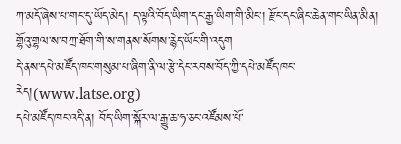ཀ་མདོ་ཞེས་པ་གང་དུ་ཡོད་མེད། ད་ལྟའི་བོད་ཡིག་དང་རྒྱ་ཡིག་གི་མིང་། རྫོང་དང་ཞིང་ཆེན་གང་ཡིན་མིན། གྷོའུ་གྷལ་ས་བཀྲ་ཐོག་གི་ས་གནས་སོགས་རྙེད་ཡོང་གི་འདུག
དེ་ནས་དཔེ་མཛོད་ཁང་གསུམ་པ་ཞིག་ནི་ལ་རྩེ་དེང་རབས་བོད་ཀྱི་དཔེ་མཛོད་ཁང་རེད།(www.latse.org)
དཔེ་མཛོད་ཁང་འདི་ན། བོད་ཡིག་སྐོར་ལ་རྒྱུ་ཆ་ཧ་ཅང་འཛོམས་པོ་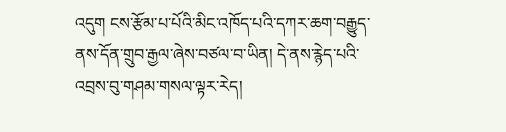འདུག ངས་རྩོམ་པ་པོའི་མིང་འཁོད་པའི་དཀར་ཆག་བརྒྱུད་ནས་དོན་གྲུབ་རྒྱལ་ཞེས་བཙལ་བ་ཡིན། དེ་ནས་རྙེད་པའི་འབྲས་བུ་གཤམ་གསལ་ལྟར་རེད།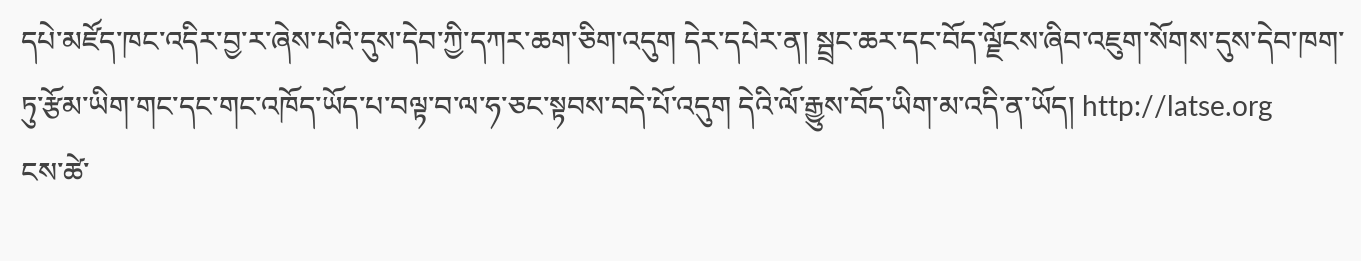དཔེ་མཛོད་ཁང་འདིར་བྱ་ར་ཞེས་པའི་དུས་དེབ་ཀྱི་དཀར་ཆག་ཅིག་འདུག དེར་དཔེར་ན། སྦྲང་ཆར་དང་བོད་ལྗོངས་ཞིབ་འཇུག་སོགས་དུས་དེབ་ཁག་ཏུ་རྩོམ་ཡིག་གང་དང་གང་འཁོད་ཡོད་པ་བལྟ་བ་ལ་ཧ་ཅང་སྟབས་བདེ་པོ་འདུག དེའི་ལོ་རྒྱུས་བོད་ཡིག་མ་འདི་ན་ཡོད། http://latse.org
ངས་ཚེ་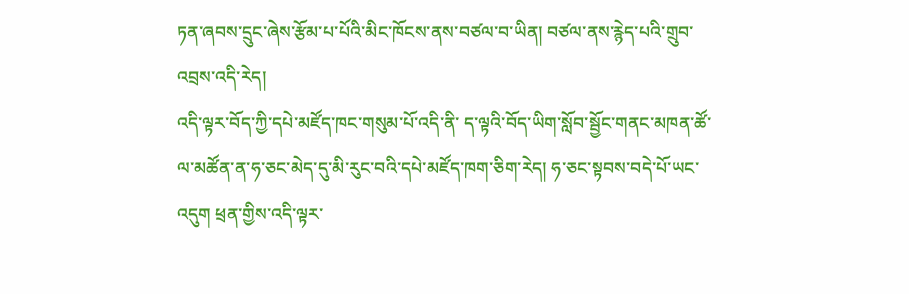ཏན་ཞབས་དྲུང་ཞེས་རྩོམ་པ་པོའི་མིང་ཁོངས་ནས་བཙལ་བ་ཡིན། བཙལ་ནས་རྙེད་པའི་གྲུབ་འབྲས་འདི་རེད།
འདི་ལྟར་བོད་ཀྱི་དཔེ་མཛོད་ཁང་གསུམ་པོ་འདི་ནི་ ད་ལྟའི་བོད་ཡིག་སློབ་སྦྱོང་གནང་མཁན་ཚོ་ལ་མཚོན་ན་ཧ་ཅང་མེད་དུ་མི་རུང་བའི་དཔེ་མཛོད་ཁག་ཅིག་རེད། ཧ་ཅང་སྟབས་བདེ་པོ་ཡང་འདུག ཕྲན་གྱིས་འདི་ལྟར་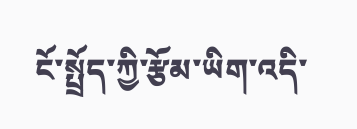ངོ་སྤྲོད་ཀྱི་རྩོམ་ཡིག་འདི་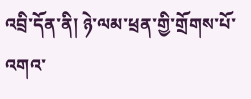འབྲི་དོན་ནི། ཉེ་ལམ་ཕྲན་གྱི་གྲོགས་པོ་འགའ་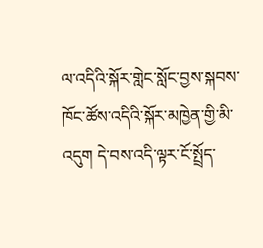ལ་འདིའི་སྐོར་གླེང་སློང་བྱས་སྐབས་ཁོང་ཚོས་འདིའི་སྐོར་མཁྱེན་གྱི་མི་འདུག དེ་བས་འདི་ལྟར་ངོ་སྤྲོད་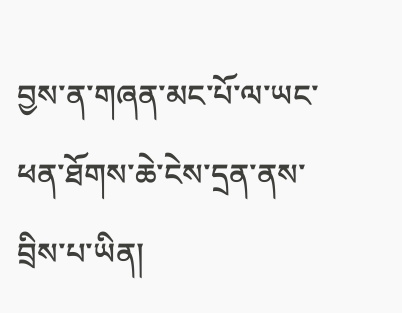བྱས་ན་གཞན་མང་པོ་ལ་ཡང་ཕན་ཐོགས་ཆེ་ངེས་དྲན་ནས་བྲིས་པ་ཡིན།